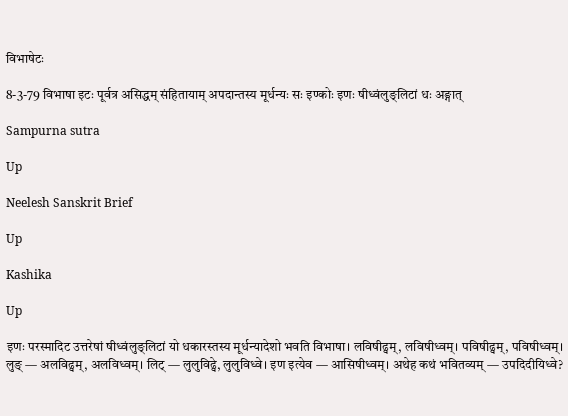विभाषेटः

8-3-79 विभाषा इटः पूर्वत्र असिद्धम् संहितायाम् अपदान्तस्य मूर्धन्यः सः इण्कोः इणः षीध्वंलुङ्लिटां धः अङ्गात्

Sampurna sutra

Up

Neelesh Sanskrit Brief

Up

Kashika

Up

इणः परस्मादिट उत्तरेषां षीध्वंलुङ्लिटां यो धकारस्तस्य मूर्धन्यादेशो भवति विभाषा। लविषीढ्वम्, लविषीध्वम्। पविषीढ्वम्, पविषीध्वम्। लुङ् — अलविढ्वम्, अलविध्वम्। लिट् — लुलुविढ्वे, लुलुविध्वे। इण इत्येव — आसिषीध्वम्। अथेह कथं भवितव्यम् — उपदिदीयिध्वे?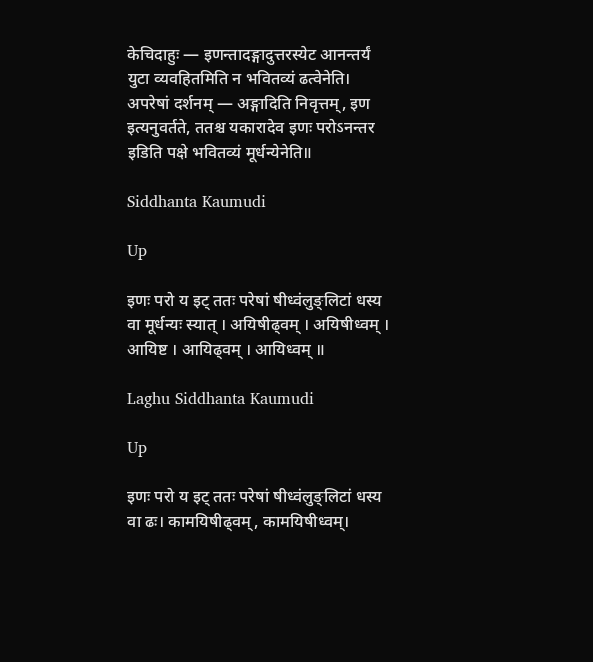केचिदाहुः — इणन्तादङ्गादुत्तरस्येट आनन्तर्यं युटा व्यवहितमिति न भवितव्यं ढत्वेनेति। अपरेषां दर्शनम् — अङ्गादिति निवृत्तम्, इण इत्यनुवर्तते, ततश्च यकारादेव इणः परोऽनन्तर इडिति पक्षे भवितव्यं मूर्धन्येनेति॥

Siddhanta Kaumudi

Up

इणः परो य इट् ततः परेषां षीध्वंलुङ्लिटां धस्य वा मूर्धन्यः स्यात् । अयिषीढ्वम् । अयिषीध्वम् । आयिष्ट । आयिढ्वम् । आयिध्वम् ॥

Laghu Siddhanta Kaumudi

Up

इणः परो य इट् ततः परेषां षीध्वंलुङ्लिटां धस्य वा ढः। कामयिषीढ्वम्, कामयिषीध्वम्।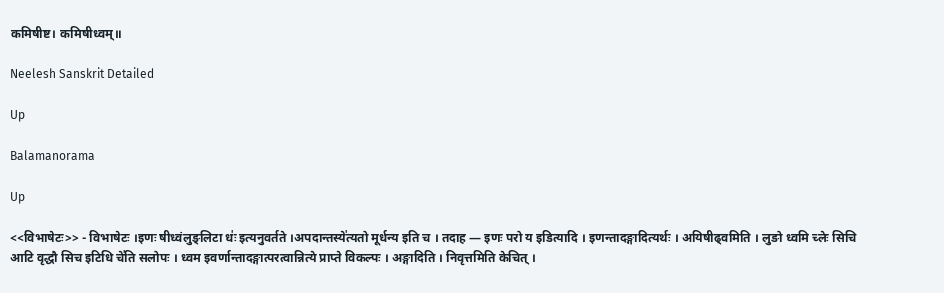कमिषीष्ट। कमिषीध्वम्॥

Neelesh Sanskrit Detailed

Up

Balamanorama

Up

<<विभाषेटः>> - विभाषेटः ।इणः षीध्वंलुङ्लिटा धः॑ इत्यनुवर्तते ।अपदान्तस्ये॑त्यतो मूर्धन्य इति च । तदाह — इणः परो य इडित्यादि । इणन्तादङ्गादित्यर्थः । अयिषीढ्वमिति । लुङो ध्वमि च्लेः सिचि आटि वृद्धौ सिच इटिधि चे॑ति सलोपः । ध्वम इवर्णान्तादङ्गात्परत्वान्नित्ये प्राप्ते विकल्पः । अङ्गादिति । निवृत्तमिति केचित् ।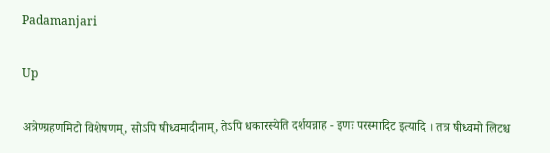Padamanjari

Up

अत्रेण्ग्रहणमिटो विशेषणम्, सोऽपि षीध्वमादीनाम्, तेऽपि धकारस्येति दर्शयन्नाह - इणः परस्मादिट इत्यादि । तत्र षीध्वमो लिटश्च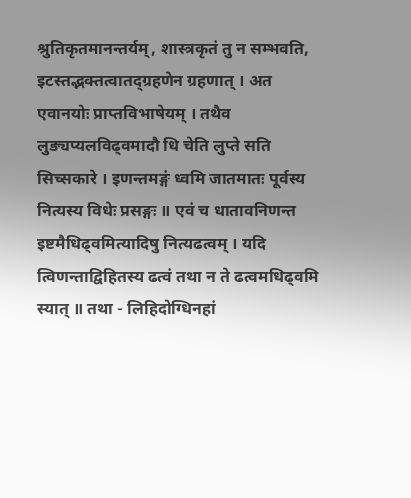श्रुतिकृतमानन्तर्यम्, शास्त्रकृतं तु न सम्भवति, इटस्तद्भक्तत्वातद्ग्रहणेन ग्रहणात् । अत एवानयोः प्राप्तविभाषेयम् । तथैव लुङ्यप्यलविढ्वमादौ धि चेति लुप्ते सति सिच्सकारे । इणन्तमङ्गं ध्वमि जातमातः पूर्वस्य नित्यस्य विधेः प्रसङ्गः ॥ एवं च धातावनिणन्त इष्टमैधिढ्वमित्यादिषु नित्यढत्वम् । यदि त्विणन्ताद्विहितस्य ढत्वं तथा न ते ढत्वमधिढ्वमि स्यात् ॥ तथा - लिहिदोग्धिनहां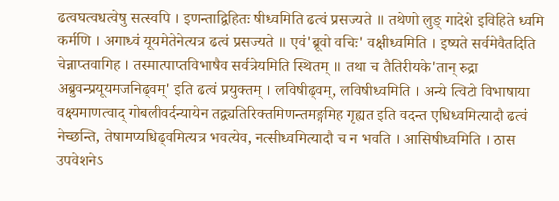ढत्वघत्वधत्वेषु सत्स्वपि । इणन्ताद्विहितः षीध्वमिति ढत्वं प्रसज्यते ॥ तथेणो लुङ् गादेशे इविहिते ध्वमि कर्मणि । अगाध्वं यूयमेतेनेत्यत्र ढत्वं प्रसज्यते ॥ एवं'ब्रूवो वचिः' वक्षीध्वमिति । इष्यते सर्वमेवैतदिति चेन्नाप्तवागिह । तस्मात्पाप्तविभाषैव सर्वत्रेयमिति स्थितम् ॥ तथा च तैतिरीयके'तान् रुद्रा अब्रुवन्प्रयूयमजनिढ्वम्' इति ढत्वं प्रयुक्तम् । लविषीढ्वम्, लविषीध्वमिति । अन्ये त्विटो विभाषाया वक्ष्यमाणत्वाद् गोबलीवर्दन्यायेन तद्व्यतिरिक्तमिणन्तमङ्गमिह गृह्यत इति वदन्त एधिध्वमित्यादौ ढत्वं नेच्छन्ति, तेषामप्यधिढ्वमित्यत्र भवत्येव, नत्सीध्वमित्यादौ च न भवति । आसिषीध्वमिति । ठास उपवेशनेऽ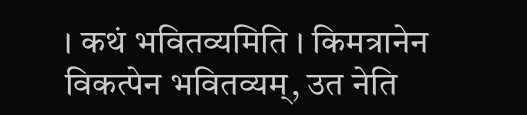। कथं भवितव्यमिति । किमत्रानेन विकत्पेन भवितव्यम्, उत नेति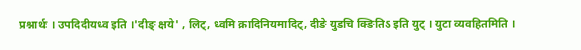प्रश्नार्थः । उपदिदीयध्व इति ।'दीङ् क्षये' , लिट्, ध्वमि क्रादिनियमादिट्, दीङे युडचि क्ङितिऽ इति युट् । युटा व्यवहितमिति ।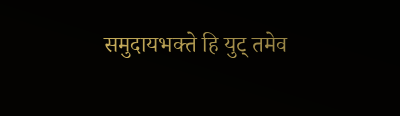समुदायभक्ते हि युट् तमेव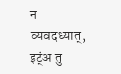न व्यवदध्यात्, इट्ंअ तु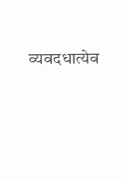व्यवदधात्येव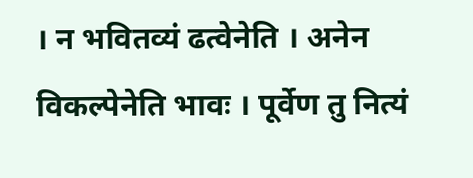। न भवितव्यं ढत्वेनेति । अनेन विकल्पेनेति भावः । पूर्वेण तु नित्यं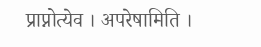प्राप्नोत्येव । अपरेषामिति ।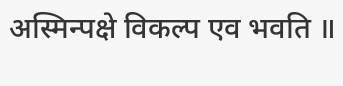अस्मिन्पक्षे विकल्प एव भवति ॥